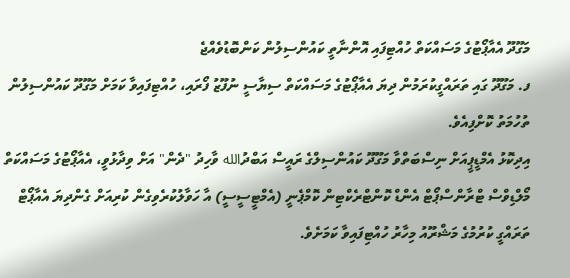މަގޫދޫ އެއާޕޯޓުގެ މަސައްކަތް ހުއްޓިފައި އޮންނާތީ ކައުންސިލުން ކަންބޮޑުވެއްޖެ
ފ. މަގޫދޫ ގައި ތަރައްގީކުރަމުން ދިޔަ އެއާޕޯޓުގެ މަސައްކަތް ސިޔާސީ ނުފޫޒު ފޯރައި، ހުއްޓިފައިވާ ކަމަށް މަގޫދޫ ކައުންސިލުން ތުހުމަތު ކޮށްފިއެވެ.
އިދިކޮޅު އެމްޑީޕީއަށް ނިސްބަތްވާ މަގޫދޫ ކައުންސިލްގެ ރައީސް އަބްދުالله ވާހިދު "ދެން" އަށް ވިދާޅުވީ، އެއާޕޯޓުގެ މަސައްކަތް މޯލްޑިވްސް ޓްރާންސްޕޯޓް އެންޑް ކޮންޓްރެކްޓިން ކޮމްޕެނީ (އެމްޓީސީސީ) އާ ހަވާލުކުރެވިގެން ކުރިއަށް ގެންދިޔަ އެއާޕޯޓް ތަރައްގީ ކުރުމުގެ މަޝްރޫއު މިހާރު ހުއްޓިފައިވާ ކަމަށެވެ.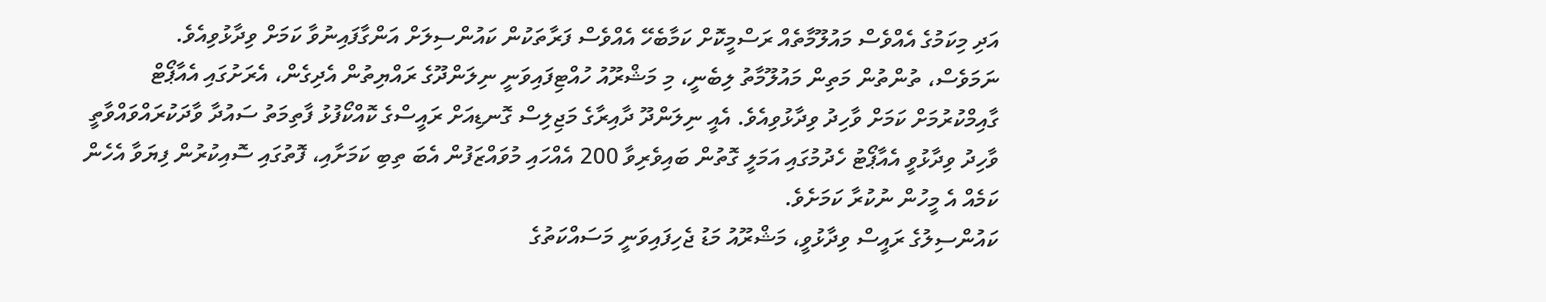އަދި މިކަމުގެ އެއްވެސް މައުލޫމާތެއް ރަސްމީކޮށް ކަމާބެހޭ އެއްވެސް ފަރާތަކުން ކައުންސިލަށް އަންގާފައިނުވާ ކަމަށް ވިދާޅުވިއެވެ.
ނަމަވެސް، ތުންތުން މަތިން މައުލޫމާތު ލިބެނީ، މި މަޝްރޫއު ހުއްޓިފައިވަނީ ނިލަންދޫގެ ރައްޔިތުން އެދިގެން، އެރަށުގައި އެއާޕޯޓް ގާއިމްކުރުމަށް ކަމަށް ވާހިދު ވިދާޅުވިއެވެ. އެއީ ނިލަންދޫ ދާއިރާގެ މަޖިލިސް ގޮނޑިއަށް ރައީސްގެ ކޮއްކޯފުޅު ފާތިމަތު ސައުދާ ވާދަކުރައްވައްވާތީ
ވާހިދު ވިދާޅުވީ އެއާޕޯޓު ހެދުމުގައި އަމަލީ ގޮތުން ބައިވެރިވާ 200 އެއްހައި މުވައްޒަފުން އެބަ ތިބި ކަމަށާއި، ފޮތުގައި ސޮއިކުރުން ފިޔަވާ އެހެން ކަމެއް އެ މީހުން ނުކުރާ ކަމަށެވެ.
ކައުންސިލުގެ ރައީސް ވިދާޅުވީ، މަޝްރޫއު މަޑު ޖެހިފައިވަނީ މަސައްކަތުގެ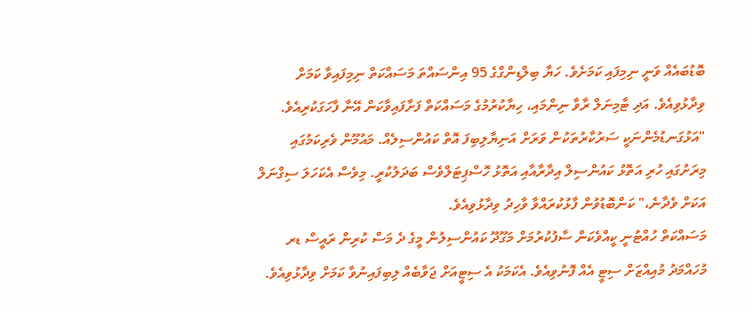ބޮޑުބައެއް ވަނީ ނިމިފައި ކަމަށެވެ. ހަޔާ ބިލްޑިންގްގެ 95 އިންސައްތަ މަސައްކަތް ނިމިފައިވާ ކަމަށް ވިދާޅުވިއެވެ. އަދި ޓާމިނަލް ރާވާ ނިންމައި، ހިޔާކުރުމުގެ މަސައްކަތް ފަށާފައިވާކަން އޭނާ ފާހަގަކުރިއެވެ.
"އަޅުގަނޑުމެންނަކީ ސަރުކާރުތަކުން ވަރަށް އަނިޔާލިބިފަ އޮތް ކައުންސިލެއް. މައުމޫން ވެރިކަމުގައި މިރަށުގައި ހުރި އަތޮޅު ކައުންސިލް އިދާރާއާއި އަތޮޅު ހޮސްޕިޓަލްވެސް ބަދަލުކުރީ. މިވެސް އެކަހަލަ ސިގްނަލް އަކަށް ވެދާނެ،" ކަންބޮޑުވުން ފާޅުކުރައްވާ ވާހިދު ވިދާޅުވިއެވެ.
މަސައްކަތް ހުއްޓުނީ ކީއްވެކަން ސާފުކުރުމަށް މަގޫދޫ ކައުންސިލުން މީގެ ދެ މަސް ކުރިން ރައީސް ޑރ މުހައްމަދު މުއިއްޒަށް ސިޓީ އެއް ފޮނުވިއެވެ. އެކަމަކު އެ ސިޓީއަށް ޖަވާބެއް ލިބިފައިނުވާ ކަމަށް ވިދާޅުވިއެވެ.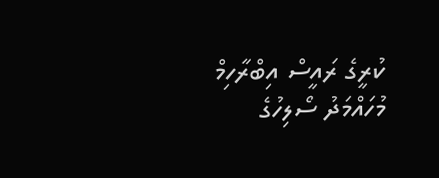ކުރީގެ ރައީސް އިބްރާހިމް މުހައްމަދު ސޯލިހުގެ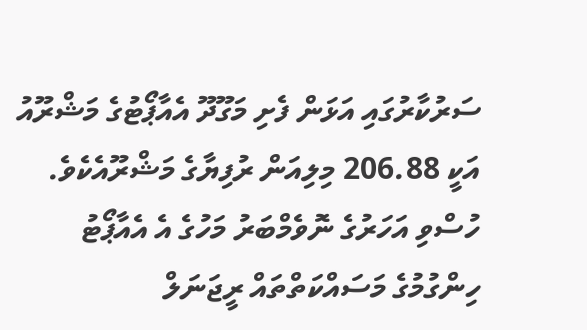ސަރުކާރުގައި އަޅަން ފެށި މަގޫދޫ އެއާޕޯޓުގެ މަޝްރޫއު އަކީ 206.88 މިލިއަން ރުފިޔާގެ މަޝްރޫއެކެވެ.
ހުސްވި އަހަރުގެ ނޮވެމްބަރު މަހުގެ އެ އެއާޕޯޓު ހިންގުމުގެ މަސައްކަތްތައް ރީޖަނަލް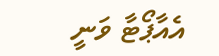އެއާޕޯޓާ ވަނީ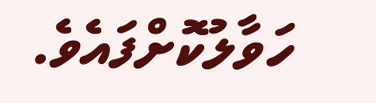ހަވާލުކޮށްފައެވެ.